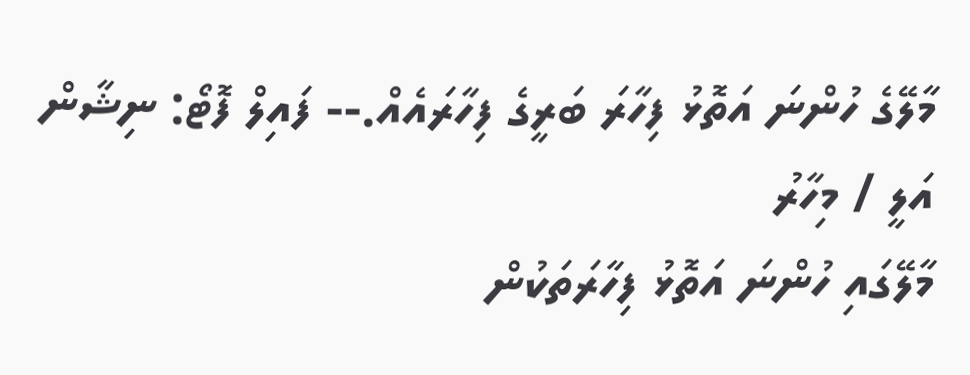މާލޭގެ ހުންނަ އަތޮޅު ފިހާރަ ބަރީގެ ފިހާރައެއް.-- ފައިލް ފޮޓޯ: ނިޝާން އަލީ / މިހާރު
މާލޭގައި ހުންނަ އަތޮޅު ފިހާރަތަކުން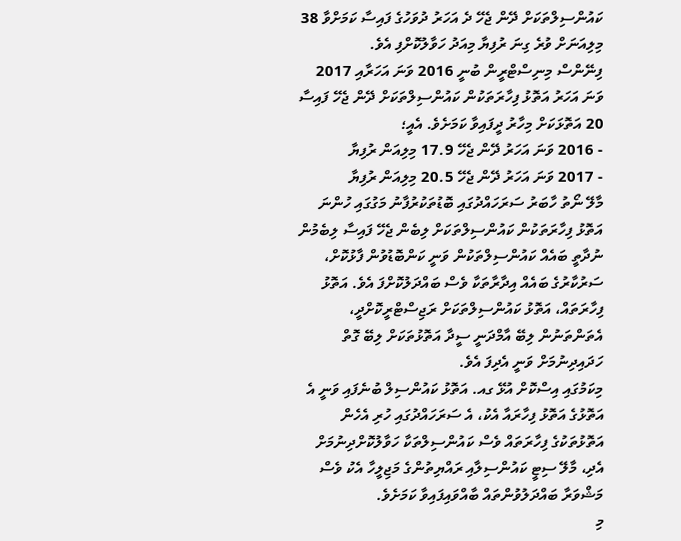ކައުންސިލްތަކަށް ދޭން ޖެހޭ ދެ އަހަރު ދުވަހުގެ ފައިސާ ކަމަށްވާ 38 މިލިއަނަށް ވުރެ ގިނަ ރުފިޔާ މިއަދު ހަވާލުކޮށްފި އެވެ.
ފިނޭންސް މިނިސްޓްރީން ބުނީ 2016 ވަނަ އަހަރާއި 2017 ވަނަ އަހަރު އަތޮޅު ފިހާރަތަކުން ކައުންސިލްތަކަށް ދޭން ޖެހޭ ފައިސާ 20 އަތޮޅަކަށް މިހާރު ދީފައިވާ ކަމަށެވެ. އެއީ؛
- 2016 ވަނަ އަހަރު ދޭން ޖެހޭ 17.9 މިލިއަން ރުފިޔާ
- 2017 ވަނަ އަހަރު ދޭން ޖެހޭ 20.5 މިލިއަން ރުފިޔާ
މާލޭ ނޯތު ހާބަރު ސަރަހައްދުގައި ބޮޑުތަކުރުފާނު މަގުގައި ހުންނަ އަތޮޅު ފިހާރަތަކުން ކައުންސިލްތަކަށް ލިބެން ޖެހޭ ފައިސާ ލިބެމުން ނުދާތީ ބައެއް ކައުންސިލްތަކުން ވަނީ ކަންބޮޑުވުން ފާޅުކޮށް، ސަރުކާރުގެ ބައެއް އިދާރާތަކާ ވެސް ބައްދަލުކޮށްފަ އެވެ. އަތޮޅު ފިހާރަތައް، އަތޮޅު ކައުންސިލްތަކަށް ރަޖިސްޓްރީކޮށްދީ، އެތަންތަނުން ލިބޭ އާމްދަނީ ސީދާ އަތޮޅުތަކަށް ލިބޭ ގޮތް ހަދައިދިނުމަށް ވަނީ އެދިފަ އެވެ.
މިކަމުގައި އިސްކޮށް އުޅޭ ގއ. އަތޮޅު ކައުންސިލް ބުނެފައި ވަނީ އެ އަތޮޅުގެ އަތޮޅު ފިހާރައާ އެކު، އެ ސަރަހައްދުގައި ހުރި އެހެން އަތޮޅުތަކުގެ ފިހާރަތައް ވެސް ކައުންސިލްތަކާ ހަވާލުކޮށްދިނުމަށް އެދި، މާލޭ ސިޓީ ކައުންސިލާއި ރައްޔިތުންގެ މަޖިލީހާ އެކު ވެސް މަޝްވަރާ ބައްދަލުވުންތައް ބާއްވައިފައިވާ ކަމަށެވެ.
މި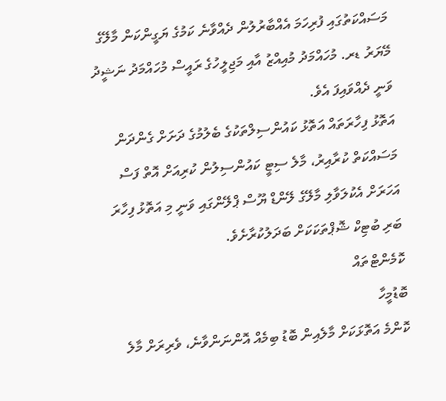މަސައްކަތުގައި ފުރިހަމަ އެއްބާރުލުން ދެއްވާނެ ކަމުގެ ޔަގީންކަން މާލޭގެ މޭޔަރު ޑރ. މުހައްމަދު މުއިއްޒު އާއި މަޖިލީހުގެ ރައީސް މުހައްމަދު ނަޝީދު ވަނީ ދެއްވައިފަ އެވެ.
އަތޮޅު ފިހާރަތައް އަތޮޅު ކައުންސިލްތަކުގެ ބެލުމުގެ ދަށަށް ގެންދަން މަސައްކަތް ކުރާއިރު، މާލެ ސިޓީ ކައުންސިލުން ކުރިއަށް އޮތް ފަސް އަހަރަށް އެކުލަވާލި މާލޭގެ ލޭންޑް ޔޫސް ޕްލޭންގައި ވަނީ މި އަތޮޅު ފިހާރަ ބަރި ބުޓިކް ޝޮޕްތަކަކަށް ބަދަލުކުރާށެވެ.
ކޮމެންޓްތައް
ބޮޑުމީހާ
ކޮންމެ އަތޮޅަކަށް މާލެއިން ބޮޑު ބިމެއް އޮންނަންވާނެ، ވެރިރަށް މާލެ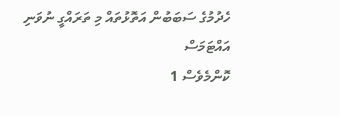ހެދުމުގެ ސަބަބުން އަތޮޅުތައް މި ތަރައްގީ ނުވަނި
އައްޓަމަސް
ކޮންމެވެސް 1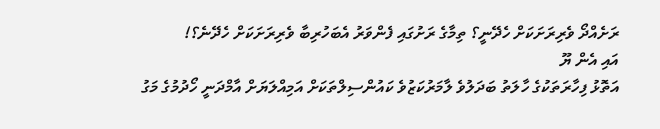ރަށެއްދޯ ވެރިރަށަކަށް ހެދޭނީ؟ ތިމާގެ ރަށުގައި ފެންވަރު އެބަހުރިބާ ވެރިރަށަކަށް ހެދޭނެ؟!
އައި އެން ޔޫ
އަތޮޅު ފިހާރަތަކުގެ ހާލަތު ބަދަލުވެ ލާމަރުކަޒުވެ ކައުންސިލްތަކަށް އަމިއްލަޔަށް އާމްދަނީ ހޯދުމުގެ މަގު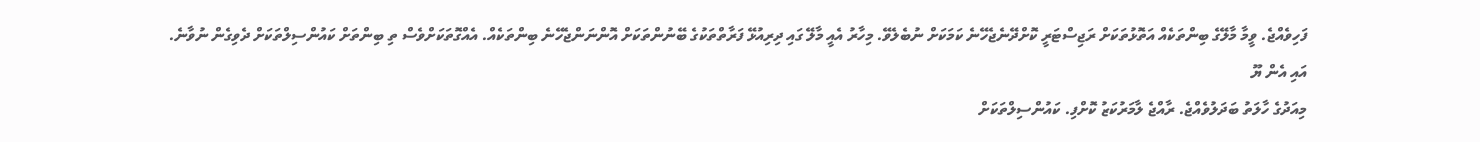ފަހިވެއްޖެ. ވީމާ މާލޭގެ ބިންތަކެއް އަތޮޅުތަކަށް ރަޖިސްޓަރީ ކޮށްދޭނެޖެހޭނެ ކަމަކަށް ނުބެލެވޭ. މިހާރު އެއީ މާލޭ ގައި ދިރިއުޅޭ ފަރާތްތަކުގެ ބޭނުންތަކަށް އޮންނަންޖެހޭނެ ބިންތަކެއް. އެއްގޮތަކަށްވެސް ތި ބިންތަށް ކައުންސިލްތަކަށް ދެވިގެން ނުވާނެ.
އައި އެން ޔޫ
މިއަދުގެ ހާލަތު ބަދަލުވެއްޖެ. ރާއްޖެ ލާމަރުކަޒު ކޮށްފި. ކައުންސިލްތަކަށް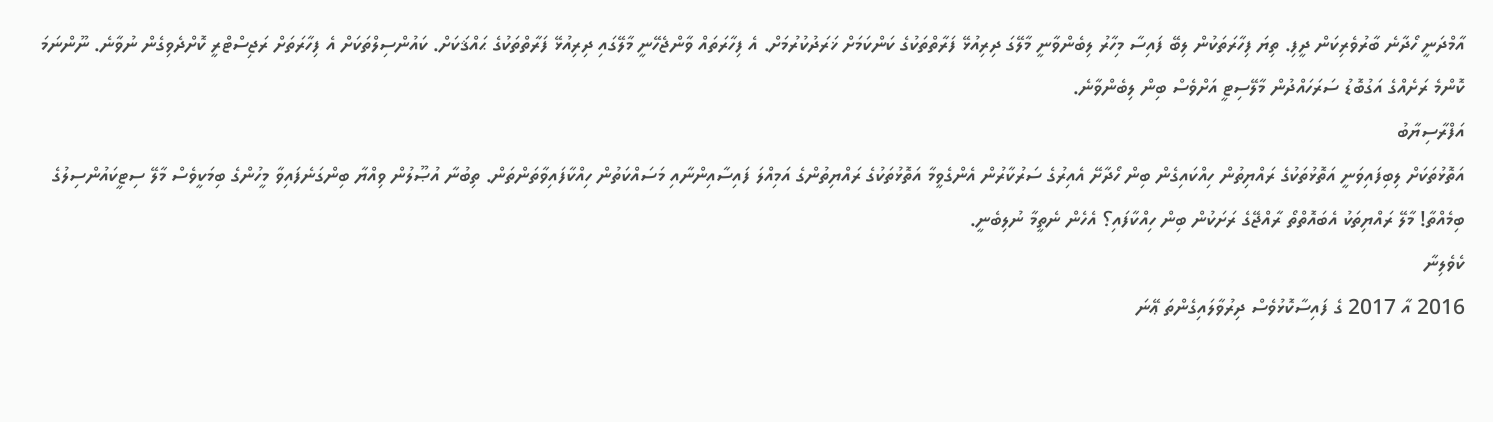އާމްދަނީ ހޯދާނެ ބާރުވެރިކަން ދީފި. ތިޔަ ފިހާރަތަކުން ލިބޭ ފައިސާ މިހާރު ލިބެންވާނީ މާލޭގަ ދިރިއުޅޭ ފަރާތްތަކުގެ ކަންކަމަށް ޚަރަދުކުރުމަށް. އެ ފިހާރަތައް ވާންޖެހޭނީ މާލޭގައި ދިރިއުޅޭ ފަރާތްތަކުގެ ޙައްޤަކަށް. ކައުންސިލްތަކަށް އެ ފިހާރަތަށް ރަޖިސްޓްރީ ކޮށްދެވިގެން ނުވާނެ. ނޫންނަމަ ކޮންމެ ރަށެއްގެ އަގުބޮޑު ސަރަހައްދުން މާލޭސިޓީ އަށްވެސް ބިން ލިބެންވާނެ.
އަފްރާސިޔާބު
އަތޮޅުތަކަށް ލިބިފައިވަނީ އަތޮޅުތަކުގެ ރައްޔިތުން ހިއްކައިގެން ބިން ހޯދާށޭ އެއިރުގެ ސަރުކާރުން އެންގެވީމާ އަތޮޅުތަކުގެ ރައްޔިތުންގެ އަމިއްލަ ފައިސާއިންނާއި މަސައްކަތުން ހިއްކާފައިވާތަންތަން. ތިބުނާ އުޞޫލުން ވިއްޔާ ބިންގަނެފައިވާ މީހުންގެ ބިމަކީވެސް މާލޭ ސިޓީކައުންސިލުގެ ބިމެއްތާ! މާލޭ ރައްޔިތަކު އެބައޮތްތޯ ރާއްޖޭގެ ރަށަކުން ބިން ހިއްކާފައި؟ އެހެން ނެތީމާ ނުލިބެނީ.
ކެވެލިނާ
2016 އާ 2017 ގެ ފައިސާކޮޅުވެސް ދިރުވާލައިގެންތަ ޢޭނަ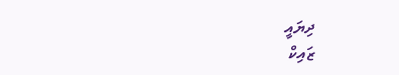ދިޔައީ
ޒައިކް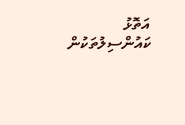އަތޮޅު ކައުންސިލުތަކުން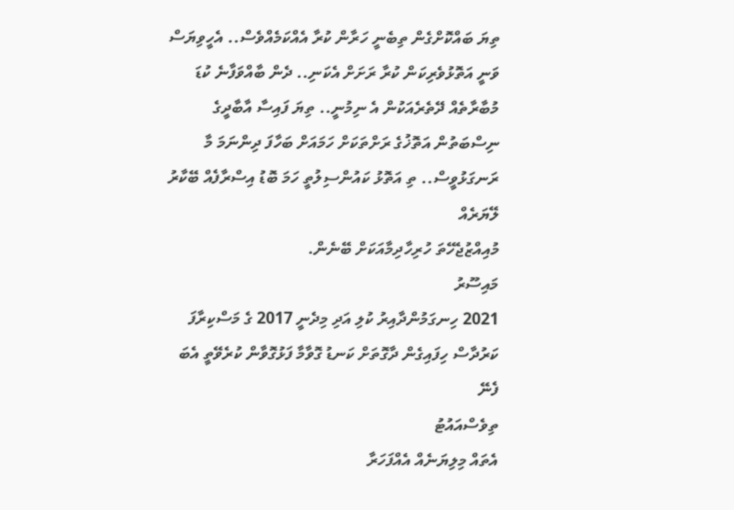ތިޔަ ބައްކޮށްގެން ތިބެނީ ހަރާން ކުރާ އެއްކަމެއްވެސް.. އެހީވިޔަސް ވަނީ އަތޮޅުވެރިކަން ކުރާ ރަށަށް އެކަނި.. ދެން ބާއްވަފާނެ ކުޑަ މުބާރާތެއް ދޭތެރެއަކުން އެ ނިމުނީ.. ތިޔަ ފައިސާ އާބާދީގެ ނިސްބަތުން އަތޮޚުގެ ރަށްތަކަށް ހަމައަށް ބަހާފަ ދިންނަމަ މާ ރަނގަޅުވީސް.. ތި އަތޮޅު ކައުންސިލުތީ ހަމަ ބޮޑު އިސްރާފެއް ބޭކާރު ލޭޔަރެއް
މުއިއްޒުޖެހޭތަ ހުރިހާދިމާއަކަށް ބޭނެން.
މައިސޫރު
2021 ހިނގަމުންދާއިރު ކުލި އަދި މިދެނީ 2017 ގެ މަސްކިރާފަ ކަރުދާސް ހިފައިގެން ދާގޮތަށް ކަނޑު ގޮވާމާ ފަޅުގޮވާން ކުރެވޭތީ އެބަ ފެނޭ
ތިވެސްއައުޓު
އެތައް މިލިޔަނެއް އެއްފަހަރާ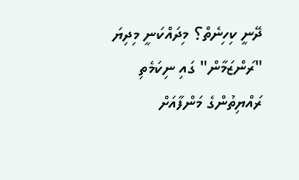ދޭނީ ކިހިނެތް؟ މިދައްކަނީ މިދިޔަ "ރަންޒަމާން" ގައި ނިކަމެތި ރައްޔިތުންގެ މަންފާއަށް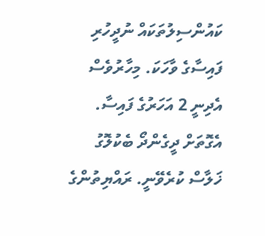ކައުންސިލުތަކައް ނުދީހުރި ފައިސާގެ ވާހަކަ. މިހާރުވެސް އެދިނީ 2 އަހަރުގެ ފައިސާ. އެގޮތަށް ދީގެންދޯ ބެކުލޮގު ޚަލާސް ކުރެވޭނީ. ރައްޔިތުންގެ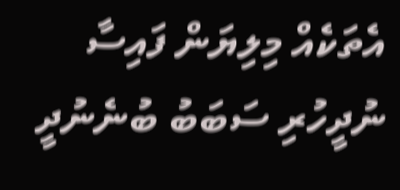އެތަކެއް މިލިޔަން ފައިސާ ނުދީހުރި ސަބަބު ބުނެނުދީ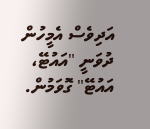އަދިވެސް އެމީހުން ދުވަނީ "އައުޓޭ، އައުޓޭ" ގޮވަމުން.